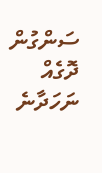ސަންގުން ދޮގެއް ނަހަދާނެ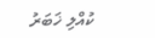ކުއްލި ޚަބަރު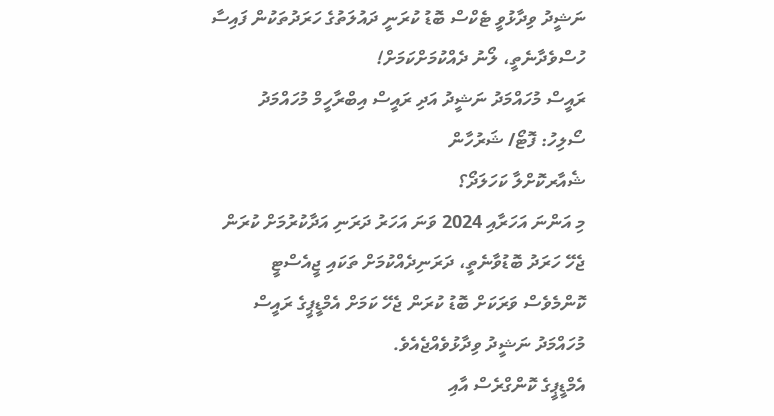ނަޝީދު ވިދާޅުވީ ޓެކްސް ބޮޑު ކުރަނީ ދައުލަތުގެ ހަރަދުތަކުން ފައިސާ ހުސްވެދާނެތީ، ލޯނު ދެއްކުމަށްކަމަށް!
ރައީސް މުހައްމަދު ނަޝީދު އަދި ރައީސް އިބްރާހީމް މުހައްމަދު ސޯލިހު: ފޮޓޯ/ ޝަރުހާން
ޝެއާރކޮށްލާ ކަހަލަދޯ؟
މި އަންނަ އަހަރާއި 2024 ވަނަ އަހަރު ދަރަނި އަދާކުރުމަށް ކުރަން ޖެހޭ ހަރަދު ބޮޑުވާނެތީ، ދަރަނިދެއްކުމަށް ތަކައި ޖީއެސްޓީ ކޮންމެވެސް ވަރަކަށް ބޮޑު ކުރަން ޖެހޭ ކަމަށް އެމްޑީޕީގެ ރައީސް މުހައްމަދު ނަޝީދު ވިދާޅުވެއްޖެއެވެ.
އެމްޑީޕީގެ ކޮންގްރެސް އާއި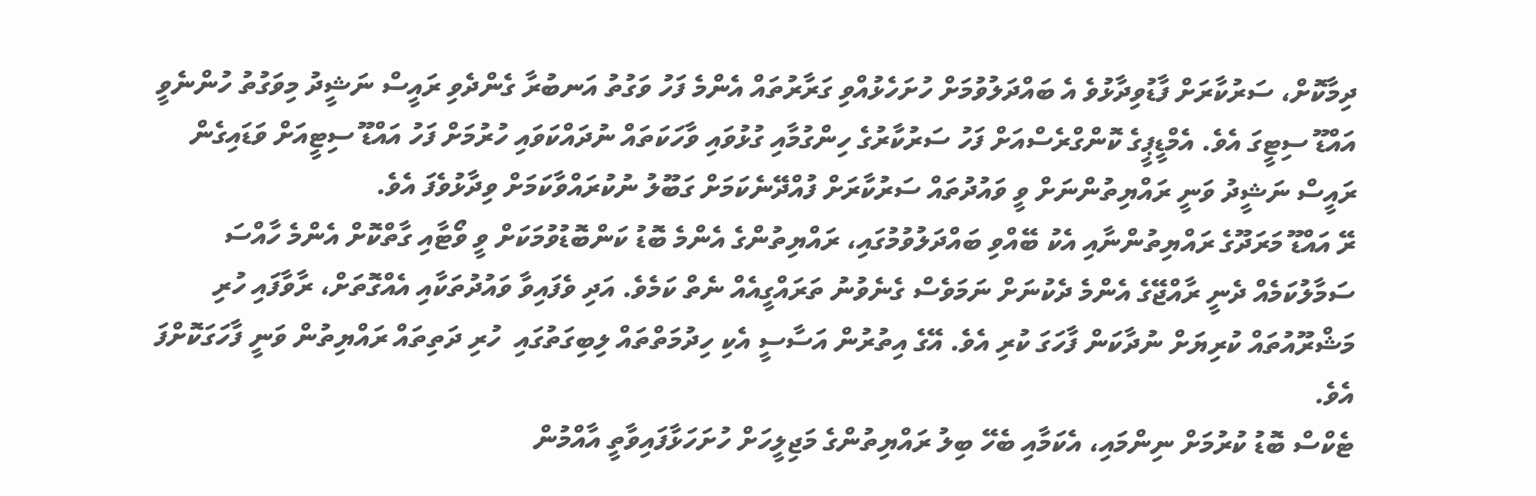ދިމާކޮށް، ސަރުކާރަށް ފާޑުވިދާޅުވެ އެ ބައްދަލުވުމަށް ހުށަހެޅުއްވި ގަރާރުތައް އެންމެ ފަހު ވަގުތު އަނބުރާ ގެންދެވި ރައީސް ނަޝީދު މިވަގުތު ހުންނެވީ އައްޑޫ ސިޓީގަ އެވެ. އެމްޑީޕީގެ ކޮންގްރެސްއަށް ފަހު ސަރުކާރުގެ ހިންގުމާއި ގުޅުވައި ވާހަކަތައް ނުދައްކަވައި ހުރުމަށް ފަހު އައްޑޫ ސިޓީއަށް ވަޑައިގެން ރައީސް ނަޝީދު ވަނީ ރައްޔިތުންނަށް ވީ ވައުދުތައް ސަރުކާރަށް ފުއްދޭނެކަމަށް ގަބޫލު ނުކުރައްވާކަމަށް ވިދާޅުވެފަ އެވެ.
ރޭ އައްޑޫ މަރަދޫގެ ރައްޔިތުންނާއި އެކު ބޭއްވި ބައްދަލުވުމުގައި، ރައްޔިތުންގެ އެންމެ ބޮޑު ކަންބޮޑުވުމަކަށް ވީ ވޯޓާއި ގާތްކޮށް އެންމެ ހާއްސަ ސަމާލުކަމެއް ދެނީ ރާއްޖޭގެ އެންމެ ދެކުނަށް ނަމަވެސް ގެނެވުނު ތަރައްގީއެއް ނެތް ކަމެވެ. އަދި ވެފައިވާ ވައުދުތަކާއި އެއްގޮތަށް، ރާވާފައި ހުރި މަޝްރޫއުތައް ކުރިޔަށް ނުދާކަން ފާހަގަ ކުރި އެވެ. އޭގެ އިތުރުން އަސާސީ އެކި ހިދުމަތްތައް ލިބިގަތުގައި  ހުރި ދަތިތައް ރައްޔިތުން ވަނީ ފާހަގަކޮށްފަ އެވެ.
ޓެކްސް ބޮޑު ކުރުމަށް ނިންމައި، އެކަމާއި ބެހޭ ބިލު ރައްޔިތުންގެ މަޖިލީހަށް ހުށަހަޅާފައިވާތީ އާއްމުން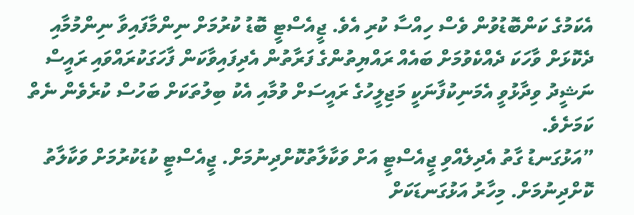އެކަމުގެ ކަންބޮޑުވުން ވެސް ހިއްސާ ކުރި އެވެ. ޖީއެސްޓީ ބޮޑު ކުރުމަށް ނިންމާފައިވާ ނިންމުމާއި ދެކޮޅަށް ވާހަކަ ދެއްކެވުމަށް ބައެއް ރައްޔިތުންގެ ފަރާތުން އެދިފައިވާކަން ފާހަގަކުރައްވައި ރައީސް ނަޝީދު ވިދާޅުވީ އެމަނިކުފާނަކީ މަޖިލީހުގެ ރައީސަށް ވުމާއި އެކު ބިލުތަކަށް ބަހުސް ކުރެވެން ނެތް ކަމަށެވެ.
”އަޅުގަނޑު ގާތު އެދިލެއްވި ޖީއެސްޓީ އަށް ވަކާލާތުކޮށްދިނުމަށް. ޖީއެސްޓީ ކުޑަކުރުމަށް ވަކާލާތު ކޮށްދިނުމަށް. މިހާރު އަޅުގަނޑަކަށް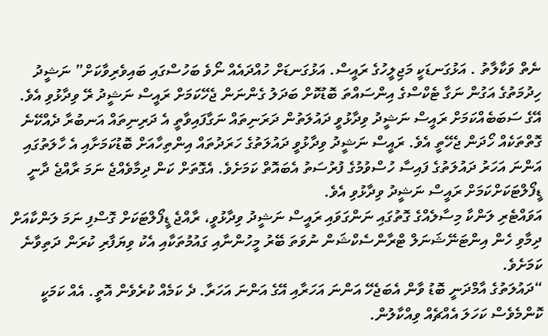ނެތް ވަކާލާތު . އަޅުގަނޑަކީ މަޖިލީހުގެ ރައީސް. އަޅުގަނޑަށް ހުއްދައެއް ނޯވެ ބަހުސްގައި ބައިވެރިވާކަށް” ނަޝީދު
ހިދުމަތުގެ އަގުން ނަގާ ޓެކްސްގެ އިންސައްތަ ބޮޑުކޮށް ބަދަލު ގެންނަން ޖެހޭކަމަށް ރައީސް ނަޝީދު ރޭ ވިދާޅުވި އެވެ. އޭގެ ސަބަބެއްކަމަށް ރައީސް ނަޝީދު ވިދާޅުވީ ދައުލަތުން ދަރަނިތައް ނަގާފައިވާތީ އެ ދަރިނިތައް އަނބުރާ ދެއްކޭނެ ގޮތްތަކެއް ހޯދަން ޖެހޭތީ އެވެ. ރައީސް ނަޝީދު ވިދާޅުވީ ދައުލަތުގެ ހަރަދުތައް އިންތިހާއަށް ބޮޑުކަމަށާއި އެ ހާލަތުގައި އަންނަ އަހަރު ދައުލަތުގެ ފައިސާ ހުސްވުމުގެ ފުރުސަތު އެބައޮތް ކަމަށެވެ. އެގޮތަށް ކަން ދިމާވެއްޖެ ނަމަ ރާއްޖެ ދާނީ ޑީފޯލްޓަކަށްކަމަށް ރައީސް ނަޝީދު ވިދާޅުވި އެވެ.
އަވައްޓެރި ލަންކާ މިސާލެއްގެ ގޮތުގައި ނަންގަވައި ރައީސް ނަޝީދު ވިދާޅުވީ، ރާއްޖެ ޑީފޯލްޓަކަށް ގޮސްފި ނަމަ ލަންކާއަށް ދިމާވި ހެން އިންޓަނޭޝަނަލް ޓްރާންސެކްޝަން ނުވަތަ ބޭރު މީހުންނާއި ގައުމުތަކާއި އެކު ވިޔަފާރި ކުރަން ދަތިވާނެ ކަމަށެވެ.
“ދައުލަތުގެ އާމްދަނީ ބޮޑު ވާން އެބަޖެހޭ އަންނަ އަހަރާއި އޭގެ އަންނަ އަހަރާ. ދެ ކަމެއް ކުރެވެން އޮތީ. އެއް ކަމަކީ ކޮންމެވެސް ކަހަލަ އެއްޗެއް ވިއްކާލުން.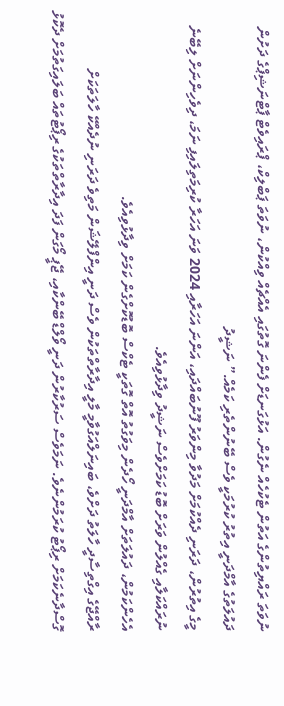ނުވަތަ ރައްޔިތުންގެ އަތުން ޓެކުހެއް ނެގުން. އަޅުގަނޑަށް ފެންނަ ގޮތުގައި އެއްޗެއް ވިއްކުން، ނުވަތަ ޕަބްލިކް، ޕްރައިވެޓް ޕާޓްނަޝިޕްގެ ދަށުން ދައުލަތުގެ އާމްދަނީ އިތުރު ކުރުމަކީ ވެސް ބޭނުންތެރި ކަމެއް.” ނަޝީދު
މީގެ އިތުރުން، ދަރަނި ދެއްކުމަށް މަދުވާ މިންވަރު ފޫނުބައްދައި، އަންނަ އަހަރާއި 2024 ވަނަ އަހަރާ ކުރިމަތިލައިފި ނަމަ، ދިވެހިންނަށް ލިބޭނެ ނުރައްކަލާއި ގެއްލުން ވަރަށް ބޮޑު ކަމަށްވެސް ނަޝީދު ވިދާޅުވިއެވެ.
އެހެންކަމުން، ދައުލަތަށް އާމްދަނީ ހޯދެން މިވަގުތު އޮތް ގޮތަކީ ޓެކްސް ބޮޑުކޮށްގެން ކަމަށް ވިދާޅުވިއެވެ.
ރާއްޖޭގެ އިގްތިސާދީ ހާލަތު ދަށްވެ، ބައިނަލްއަގުވާމީ މާލީ އިދާރާތްތަކުން ވެސް ދަނީ އިންފްލޭޝަން މަތިވެ ދަރަނި ނުދެއްކޭ ހާލަތަކަށް ގޮސްދާނެކަމަށް ރިޕޯޓު ކުރަމުންނެވެ. ނަމަވެސް ސަރުކާރުން ދަނީ ވޯލްޑް ބޭންކާއި، ޖޭޕީ މޯގަން ފަދަ އިދާރާތްތަކުގެ ރިޕޯޓުތައް ބަލައިގަތުމަށް ދެކޮޅު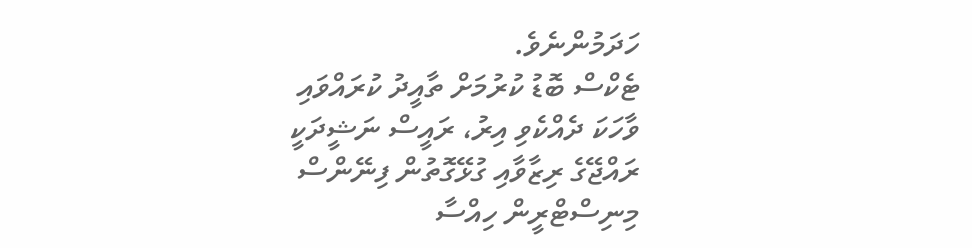ހަދަމުންނެވެ.
ޓެކްސް ބޮޑު ކުރުމަށް ތާއީދު ކުރައްވައި ވާހަކަ ދެއްކެވި އިރު، ރައީސް ނަޝީދަކީ ރައްޖޭގެ ރިޒާވާއި ގުޅޭގޮތުން ފިނޭންސް މިނިސްޓްރީން ހިއްސާ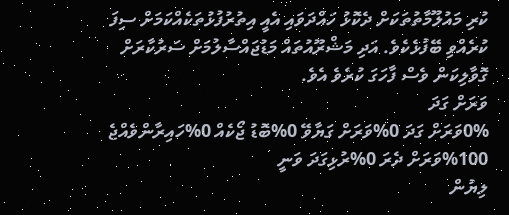ކުރި މައުލޫމާތުތަކަށް ދެކޮޅު ހައްދަވައި އެއީ އިތުރުފުޅުތަކެއްކަމަށް ސިފަ ކުރެއްވި ބޭފުޅެކެވެ. އަދި މަޝްރޫއުތައް މަޑުޖައްސާލުމަށް ސަރުކާރަށް ގޮވާލިކަން ވެސް ފާހަގަ ކުރެވެ އެވެ.
ވަރަށް ގަދަ
0%ވަރަށް ގަދަ 0%ވަރަށް ގަޔާވޭ 0%ބޮޑު ޖޯކެއް 0%ހައިރާންވެއްޖެ 100%ވަރަށް ދެރަ 0%ރުޅިގަދަ ވަނީ
ލިޔުން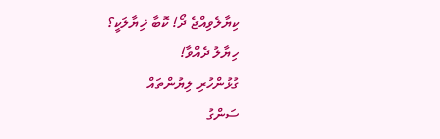ކިޔާލެވިއްޖެ ދޯ! ކޮބާ ޚިޔާލަކީ؟
ހިޔާލު ދެއްވާ!
ގުޅުންހުރި ލިޔުންތައް
ސަންގު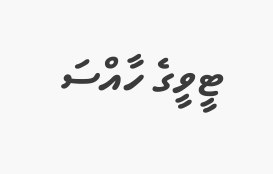ޓީވީގެ ހާއްސަ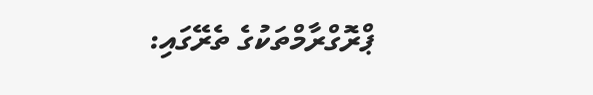ޕްރޮގްރާމްތަކުގެ ތެރޭގައި: